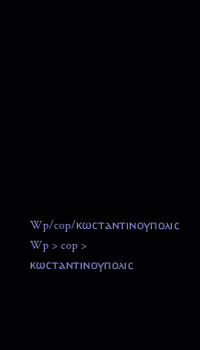Wp/cop/ⲕⲱⲥⲧⲁⲛⲧⲓⲛⲟⲩⲡⲟⲗⲓⲥ
Wp > cop > ⲕⲱⲥⲧⲁⲛⲧⲓⲛⲟⲩⲡⲟⲗⲓⲥ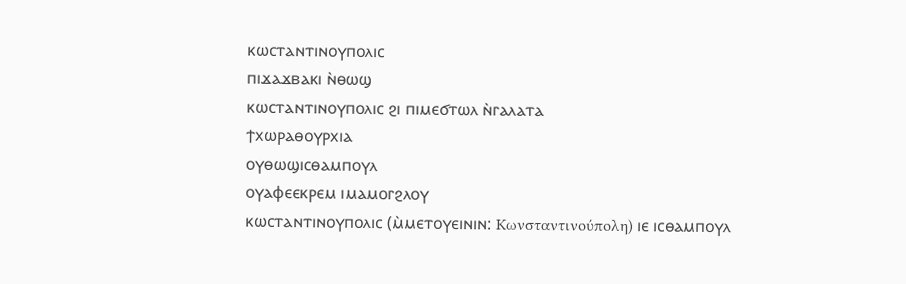ⲕⲱⲥⲧⲁⲛⲧⲓⲛⲟⲩⲡⲟⲗⲓⲥ
ⲡⲓϫⲁϫⲃⲁⲕⲓ ⲛ̀ⲑⲱϣ
ⲕⲱⲥⲧⲁⲛⲧⲓⲛⲟⲩⲡⲟⲗⲓⲥ ϩⲓ ⲡⲓⲙⲉϭⲧⲱⲗ ⲛ̀ⲅⲁⲗⲁⲧⲁ
ϯⲭⲱⲣⲁⲑⲟⲩⲣⲭⲓⲁ
ⲟⲩⲑⲱϣⲓⲥⲑⲁⲙⲡⲟⲩⲗ
ⲟⲩⲁⲫⲉⲉⲕⲣⲉⲙ ⲓⲙⲁⲙⲟⲅϩⲗⲟⲩ
ⲕⲱⲥⲧⲁⲛⲧⲓⲛⲟⲩⲡⲟⲗⲓⲥ (ⲙ̀ⲙⲉⲧⲟⲩⲉⲓⲛⲓⲛ: Κωνσταντινούπολη) ⲓⲉ ⲓⲥⲑⲁⲙⲡⲟⲩⲗ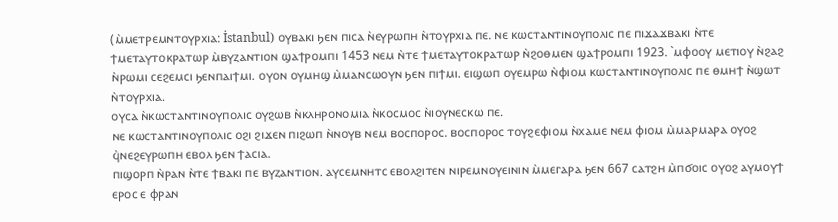(ⲙ̀ⲙⲉⲧⲣⲉⲙⲛⲧⲟⲩⲣⲭⲓⲁ: İstanbul) ⲟⲩⲃⲁⲕⲓ ϧⲉⲛ ⲡⲓⲥⲁ ⲛ̀ⲉⲩⲣⲱⲡⲏ ⲛ̀ⲧⲟⲩⲣⲭⲓⲁ ⲡⲉ. ⲛⲉ ⲕⲱⲥⲧⲁⲛⲧⲓⲛⲟⲩⲡⲟⲗⲓⲥ ⲡⲉ ⲡⲓϫⲁϫⲃⲁⲕⲓ ⲛ̀ⲧⲉ ϯⲙⲉⲧⲁⲩⲧⲟⲕⲣⲁⲧⲱⲣ ⲙ̀ⲃⲩⲍⲁⲛⲧⲓⲟⲛ ϣⲁϯⲣⲟⲙⲡⲓ 1453 ⲛⲉⲙ ⲛ̀ⲧⲉ ϯⲙⲉⲧⲁⲩⲧⲟⲕⲣⲁⲧⲱⲣ ⲛ̀ϩⲟⲑⲙⲉⲛ ϣⲁϯⲣⲟⲙⲡⲓ 1923. `ⲙⲫⲟⲟⲩ ⲙⲉⲧⲓⲟⲩ ⲛ̀ϩⲁϩ ⲛ̀ⲣⲱⲙⲓ ⲥⲉϩⲉⲙⲥⲓ ϧⲉⲛⲡⲁⲓϯⲙⲓ. ⲟⲩⲟⲛ ⲟⲩⲙⲏϣ ⲙ̀ⲙⲁⲛⲥⲱⲟⲩⲛ ϧⲉⲛ ⲡⲓϯⲙⲓ. ⲉⲓϣⲱⲡ ⲟⲩⲉⲙⲣⲱ ⲛ̀ⲫⲓⲟⲙ ⲕⲱⲥⲧⲁⲛⲧⲓⲛⲟⲩⲡⲟⲗⲓⲥ ⲡⲉ ⲑⲙⲏϯ ⲛ̀ϣⲱⲧ ⲛ̀ⲧⲟⲩⲣⲭⲓⲁ.
ⲟⲩⲥⲁ ⲛ̀ⲕⲱⲥⲧⲁⲛⲧⲓⲛⲟⲩⲡⲟⲗⲓⲥ ⲟⲩϩⲱⲃ ⲛ̀ⲕⲗⲏⲣⲟⲛⲟⲙⲓⲁ ⲛ̀ⲕⲟⲥⲙⲟⲥ ⲛ̀ⲓⲟⲩⲛⲉⲥⲕⲱ ⲡⲉ.
ⲛⲉ ⲕⲱⲥⲧⲁⲛⲧⲓⲛⲟⲩⲡⲟⲗⲓⲥ ⲟϩⲓ ϩⲓϫⲉⲛ ⲡⲓϩⲱⲡ ⲛ̀ⲛⲟⲩⲃ ⲛⲉⲙ ⲃⲟⲥⲡⲟⲣⲟⲥ. ⲃⲟⲥⲡⲟⲣⲟⲥ ⲧⲟⲩϩⲉⲫⲓⲟⲙ ⲛ̀ⲭⲁⲙⲉ ⲛⲉⲙ ⲫⲓⲟⲙ ⲙ̀ⲙⲁⲣⲙⲁⲣⲁ ⲟⲩⲟϩ ϥ̀ⲛⲉϩⲉⲩⲣⲱⲡⲏ ⲉⲃⲟⲗ ϧⲉⲛ ϯⲁⲥⲓⲁ.
ⲡⲓϣⲟⲣⲡ ⲛ̀ⲣⲁⲛ ⲛ̀ⲧⲉ ϯⲃⲁⲕⲓ ⲡⲉ ⲃⲩⲍⲁⲛⲧⲓⲟⲛ. ⲁⲩⲥⲉⲙⲛⲏⲧⲥ ⲉⲃⲟⲗϩⲓⲧⲉⲛ ⲛⲓⲣⲉⲙⲛⲟⲩⲉⲓⲛⲓⲛ ⲙ̀ⲙⲉⲅⲁⲣⲁ ϧⲉⲛ 667 ⲥⲁⲧϩⲏ ⲙ̀ⲡϭⲟⲓⲥ ⲟⲩⲟϩ ⲁⲩⲙⲟⲩϯ ⲉⲣⲟⲥ ⲉ ⲫⲣⲁⲛ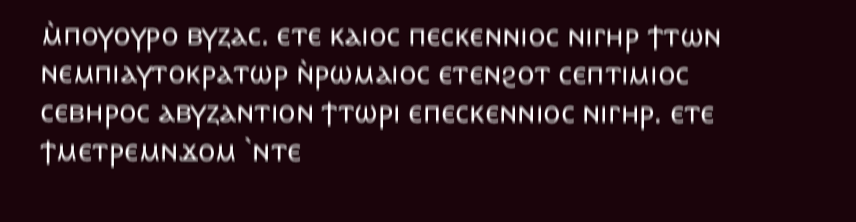ⲙ̀ⲡⲟⲩⲟⲩⲣⲟ ⲃⲩⲍⲁⲥ. ⲉⲧⲉ ⲕⲁⲓⲟⲥ ⲡⲉⲥⲕⲉⲛⲛⲓⲟⲥ ⲛⲓⲅⲏⲣ ϯⲧⲱⲛ ⲛⲉⲙⲡⲓⲁⲩⲧⲟⲕⲣⲁⲧⲱⲣ ⲛ̀ⲣⲱⲙⲁⲓⲟⲥ ⲉⲧⲉⲛϩⲟⲧ ⲥⲉⲡⲧⲓⲙⲓⲟⲥ ⲥⲉⲃⲏⲣⲟⲥ ⲁⲃⲩⲍⲁⲛⲧⲓⲟⲛ ϯⲧⲱⲣⲓ ⲉⲡⲉⲥⲕⲉⲛⲛⲓⲟⲥ ⲛⲓⲅⲏⲣ. ⲉⲧⲉ ϯⲙⲉⲧⲣⲉⲙⲛϫⲟⲙ `ⲛⲧⲉ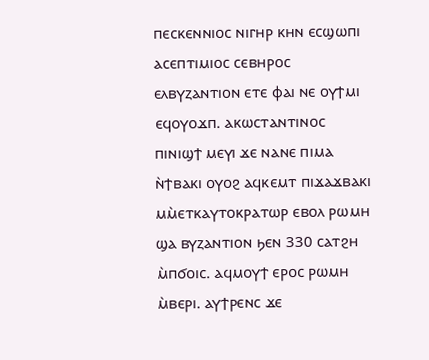ⲡⲉⲥⲕⲉⲛⲛⲓⲟⲥ ⲛⲓⲅⲏⲣ ⲕⲏⲛ ⲉⲥϣⲱⲡⲓ ⲁⲥⲉⲡⲧⲓⲙⲓⲟⲥ ⲥⲉⲃⲏⲣⲟⲥ ⲉⲗⲃⲩⲍⲁⲛⲧⲓⲟⲛ ⲉⲧⲉ ⲫⲁⲓ ⲛⲉ ⲟⲩϯⲙⲓ ⲉϥⲟⲩⲟϫⲡ. ⲁⲕⲱⲥⲧⲁⲛⲧⲓⲛⲟⲥ ⲡⲓⲛⲓϣϯ ⲙⲉⲩⲓ ϫⲉ ⲛⲁⲛⲉ ⲡⲓⲙⲁ ⲛ̀ϯⲃⲁⲕⲓ ⲟⲩⲟϩ ⲁϥⲕⲉⲙⲧ ⲡⲓϫⲁϫⲃⲁⲕⲓ ⲙⲙ̀ⲉⲧⲕⲁⲩⲧⲟⲕⲣⲁⲧⲱⲣ ⲉⲃⲟⲗ ⲣⲱⲙⲏ ϣⲁ ⲃⲩⲍⲁⲛⲧⲓⲟⲛ ϧⲉⲛ 330 ⲥⲁⲧϩⲏ ⲙ̀ⲡϭⲟⲓⲥ. ⲁϥⲙⲟⲩϯ ⲉⲣⲟⲥ ⲣⲱⲙⲏ ⲙ̀ⲃⲉⲣⲓ. ⲁⲩϯⲣⲉⲛⲥ ϫⲉ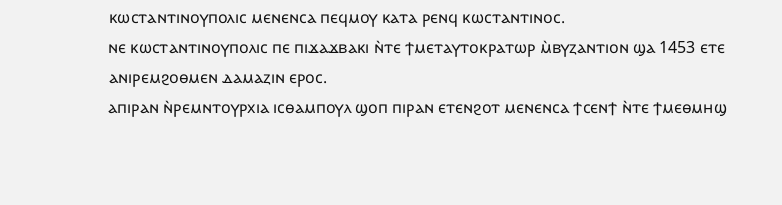ⲕⲱⲥⲧⲁⲛⲧⲓⲛⲟⲩⲡⲟⲗⲓⲥ ⲙⲉⲛⲉⲛⲥⲁ ⲡⲉϥⲙⲟⲩ ⲕⲁⲧⲁ ⲣⲉⲛϥ ⲕⲱⲥⲧⲁⲛⲧⲓⲛⲟⲥ.
ⲛⲉ ⲕⲱⲥⲧⲁⲛⲧⲓⲛⲟⲩⲡⲟⲗⲓⲥ ⲡⲉ ⲡⲓϫⲁϫⲃⲁⲕⲓ ⲛ̀ⲧⲉ ϯⲙⲉⲧⲁⲩⲧⲟⲕⲣⲁⲧⲱⲣ ⲙ̀ⲃⲩⲍⲁⲛⲧⲓⲟⲛ ϣⲁ 1453 ⲉⲧⲉ ⲁⲛⲓⲣⲉⲙϩⲟⲑⲙⲉⲛ ⲇⲁⲙⲁⲍⲓⲛ ⲉⲣⲟⲥ.
ⲁⲡⲓⲣⲁⲛ ⲛ̀ⲣⲉⲙⲛⲧⲟⲩⲣⲭⲓⲁ ⲓⲥⲑⲁⲙⲡⲟⲩⲗ ϣⲟⲡ ⲡⲓⲣⲁⲛ ⲉⲧⲉⲛϩⲟⲧ ⲙⲉⲛⲉⲛⲥⲁ ϯⲥⲉⲛϯ ⲛ̀ⲧⲉ ϯⲙⲉⲑⲙⲏϣ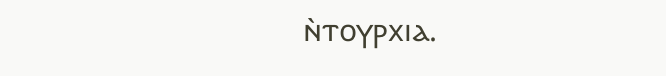ⲛ̀ⲧⲟⲩⲣⲭⲓⲁ.